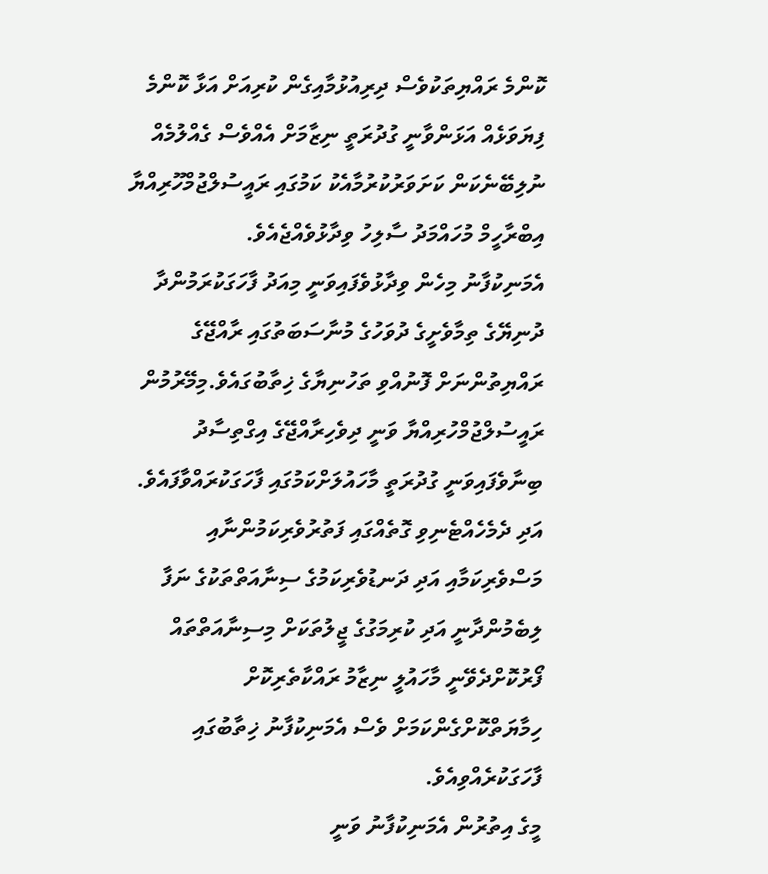ކޮންމެ ރައްޔިތަކުވެސް ދިރިއުޅުމާއިގެން ކުރިއަށް އަޅާ ކޮންމެ ފިޔަވަޅެއް އަޅަންވާނީ ގުދުރަތީ ނިޒާމަށް އެއްވެސް ގެއްލުމެއް ނުލިބޭނެކަން ކަށަވަރުކުރުމާއެކު ކަމުގައި ރައީސުލްޖުމްހޫރިއްޔާ އިބްރާހީމް މުހައްމަދު ސާލިހު ވިދާޅުވެއްޖެއެވެ.
އެމަނިކުފާނު މިހެން ވިދާޅުވެފައިވަނީ މިއަދު ފާހަގަކުރަމުންދާ ދުނިޔޭގެ ތިމާވެށީގެ ދުވަހުގެ މުނާސަބަތުގައި ރާއްޖޭގެ ރައްޔިތުންނަށް ފޮނުއްވި ތަހުނިޔާގެ ޚިތާބުގައެވެ.މިމޭރުމުން ރައީސުލްޖުމްހުރިއްޔާ ވަނީ ދިވެހިރާއްޖޭގެ އިގްތިސާދު ބިނާވެފައިވަނީ ގުދުރަތީ މާހައުލަށްކަމުގައި ފާހަގަކުރައްވާފައެވެ.
އަދި ދެމެހެއްޓެނިވި ގޮތެއްގައި ފަތުރުވެރިކަމުންނާއި މަސްވެރިކަމާއި އަދި ދަނޑުވެރިކަމުގެ ސިނާއަތްތަކުގެ ނަފާ ލިބެމުންދާނީ އަދި ކުރިމަގުގެ ޖީލުތަކަށް މިސިނާއަތްތައް ފޯރުކޮށްދެވޭނީ މާހައުލީ ނިޒާމު ރައްކާތެރިކޮށް ހިމާޔަތްކޮށްގެންކަމަށް ވެސް އެމަނިކުފާނު ޚިތާބުގައި ފާހަގަކުރެއްވިއެވެ.
މީގެ އިތުރުން އެމަނިކުފާނު ވަނީ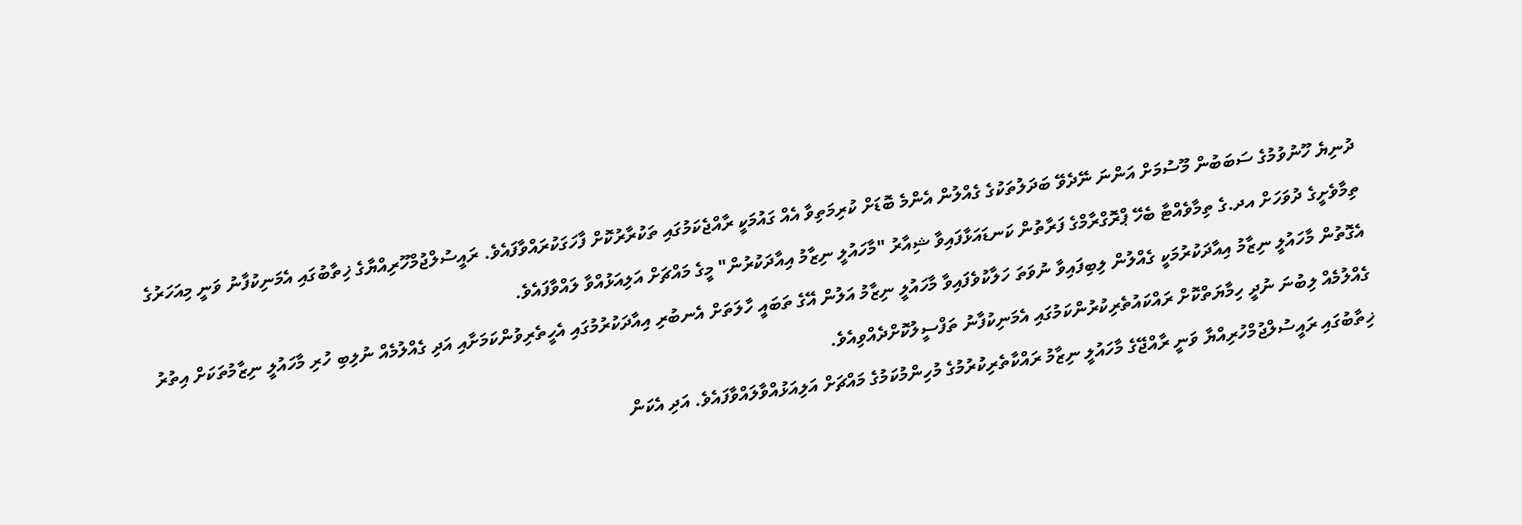ދުނިޔެ ހޫނުވުމުގެ ސަބަބުން މޫސުމަށް އަންނަ ނޭދެވޭ ބަދަލުތަކުގެ ގެއްލުން އެންމެ ބޮޑަށް ކުރިމަތިވާ އެއް ގައުމަކީ ރާއްޖެކަމުގައި ތަކުރާރުކޮށް ފާހަގަކުރައްވާފައެވެ. ރައީސުލްޖުމްހޫރިއްޔާގެ ޚިތާބުގައި އެމަނިކުފާނު ވަނީ މިއަހަރުގެ ތިމާވެށީގެ ދުވަހަށް އދ.ގެ ތިމާވެއްޓާ ބެހޭ ޕްރޮގްރާމްގެ ފަރާތުން ކަނޑައަޅާފައިވާ ޝިއާރު "މާހައުލީ ނިޒާމު އިއާދަކުރުން" މީގެ މައްޗަށް އަލިއަޅުއްވާ ލައްވާފައެވެ.
އެގޮތުން މާހައުލީ ނިޒާމު އިއާދަކުރުމަކީ ގެއްލުން ލިބިފައިވާ ނުވަތަ ހަލާކުވެފައިވާ މާހައުލީ ނިޒާމު އަލުން އޭގެ ތަބައީ ހާލަތަށް އެނބުރި އިއާދަކުރުމުގައި އެހީތެރިވުންކަމަށާއި އަދި ގެއްލުމެއް ނުލިބި ހުރި މާހައުލީ ނިޒާމުތަކަށް އިތުރު ގެއްލުމެއް ލިބުނަ ނުދީ ހިމާޔަތްކޮށް ރައްކައުތެރިކުރުންކަމުގައި އެމަނިކުފާނު ތަފްސީލުކޮށްދެއްވިއެވެ.
ޚިތާބުގައި ރައީސުލްޖުމްހުރިއްޔާ ވަނީ ރާއްޖޭގެ މާހައުލީ ނިޒާމު ރައްކާތެރިކުރުމުގެ މުހިންމުކަމުގެ މައްޗަށް އަލިއަޅުއްވާލައްވާފައެވެ. އަދި އެކަން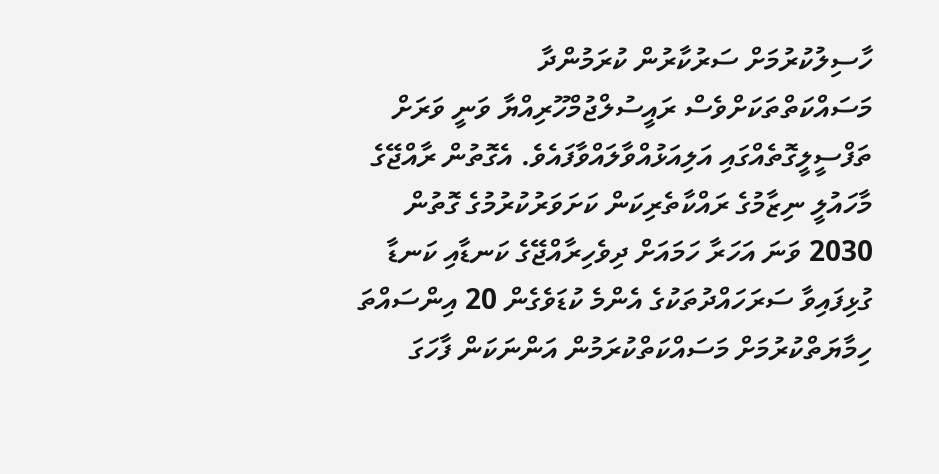ހާސިލުކުރުމަށް ސަރުކާރުން ކުރަމުންދާ މަސައްކަތްތަކަށްވެސް ރައީސުލްޖުމްހޫރިއްޔާ ވަނީ ވަރަށް ތަފްސީލީގޮތެއްގައި އަލިއަޅުއްވާލައްވާފައެވެ. އެގޮތުން ރާއްޖޭގެ މާހައުލީ ނިޒާމުގެ ރައްކާތެރިކަން ކަށަވަރުކުރުމުގެ ގޮތުން 2030 ވަނަ އަހަރާ ހަމައަށް ދިވެހިރާއްޖޭގެ ކަނޑާއި ކަނޑާ ގުޅިފައިވާ ސަރަހައްދުތަކުގެ އެންމެ ކުޑަވެގެން 20 އިންސައްތަ ހިމާޔަތްކުރުމަށް މަސައްކަތްކުރަމުން އަންނަކަން ފާހަގަ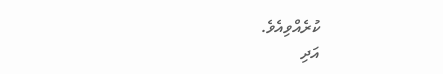ކުރެއްވިއެވެ.
އަދި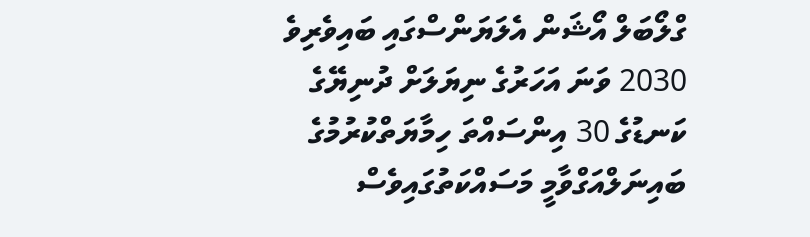ގްލޯބަލް އޯޝަން އެލަޔަންސްގައި ބައިވެރިވެ 2030 ވަނަ އަހަރުގެ ނިޔަލަށް ދުނިޔޭގެ ކަނޑުގެ 30 އިންސައްތަ ހިމާޔަތްކުރުމުގެ ބައިނަލްއަގްވާމީ މަސައްކަތުގައިވެސް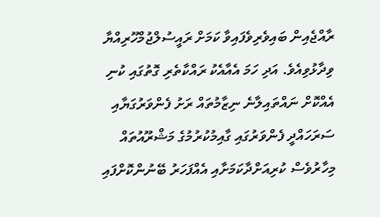ރާއްޖެއިން ބައިވެރިވެފައިވާ ކަމަށް ރައީސުލްޖުމްހޫރިއްޔާ ވިދާޅުވިއެވެ. އަދި ހަމަ އެއާއެކު ރައްކާތެރި ގޮތުގައި ކުނި އެއްކޮށް ނައްތައިލާނެ ނިޒާމުތައް ރަށު ފެންވަރުގަޔާއި ސަރަހައްދީ ފެންވަރުގައި ގާއިމުކުރުމުގެ މަޝްރޫއުތައް މިހާރުވެސް ކުރިއަށްދާކަމަށާއި އެއްފަހަރު ބޭނުންކޮށްފައި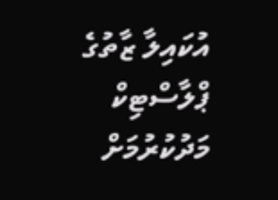އުކައިލާ ޒާތުގެ ޕްލާސްޓިކް މަދުކުރުމަށް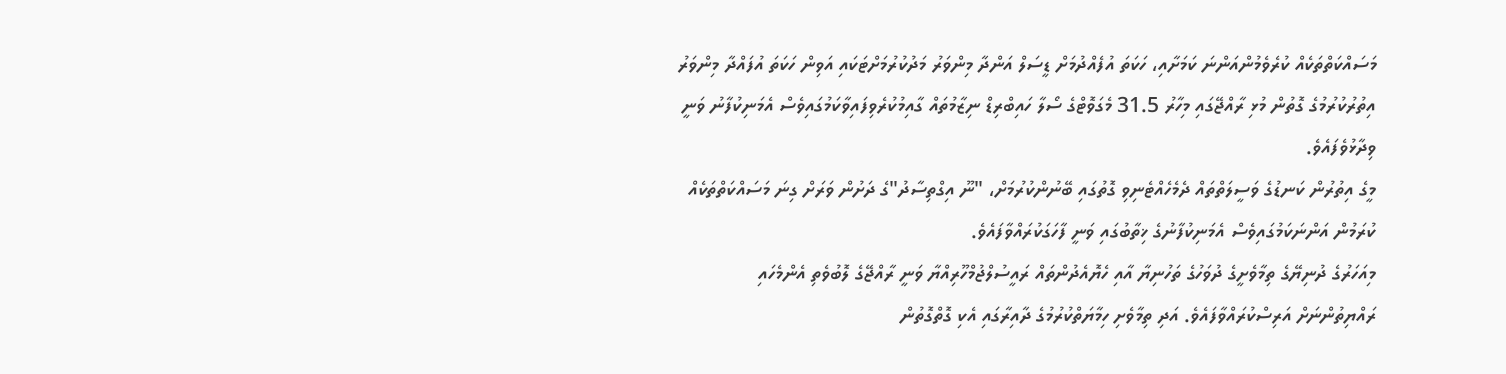މަސައްކަތްތަކެއް ކުރެވެމުންއަންނަ ކަމަށާއި، ހަކަތަ އުފެއްދުމަށް ޑީސަލް އަންދާ މިންވަރު މަދުކުރުމަށްޓަކައި އަވިން ހަކަތަ އުފައްދާ މިންވަރު އިތުރުކުރުމުގެ ގޮތުން މުޅި ރާއްޖޭގައި މިހާރު 31.5 މެގަވޮޓްގެ ސޯލާ ހައިބްރިޑް ނިޒާމުތައް ގާއިމުކުރެވިފައިވާކަމުގައިވެސް އެމަނިކުފާނު ވަނީ ވިދާޅުވެފައެވެ.
މީގެ އިތުރުން ކަނޑުގެ ވަސީލަތްތައް ދެމެހެއްޓެނިވި ގޮތުގައި ބޭނުންކުރުމަށް، "ނޫ އިގްތިސާދު"ގެ ދަށުން ވަރަށް ގިނަ މަސައްކަތްތަކެއް ކުރަމުން އަންނަކަމުގައިވެސް އެމަނިކުފާނުގެ ޚިތާބުގައި ވަނީ ފާހަގަކުރައްވާފައެވެ.
މިއަހަރުގެ ދުނިޔޭގެ ތިމާވެށީގެ ދުވަހުގެ ތަހުނިޔާ އާއި ހެޔޮއެދުންތައް ރައީސުލްޖުމްހޫރިއްޔާ ވަނީ ރާއްޖޭގެ ލޮބުވެތި އެންމެހައި ރައްޔިތުންނަށް އަރިސްކުރައްވާފައެވެ. އަދި ތިމާވެށި ހިމާޔަތްކުރުމުގެ ދާއިރާގައި އެކި ގޮތްގޮތުން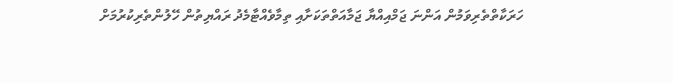ހަރަކާތްތެރިވަމުން އަންނަ ޖަމްއިއްޔާ ޖަމާއަތްތަކަށާއި ތިމާވެއްޓާމެދު ރައްޔިތުން ހޭލުންތެރިކުރުމަށް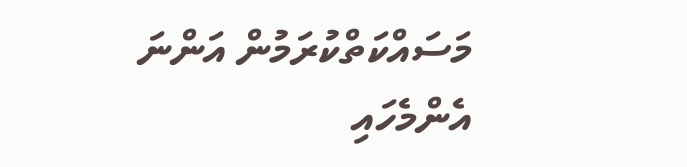މަސައްކަތްކުރަމުން އަންނަ އެންމެހައި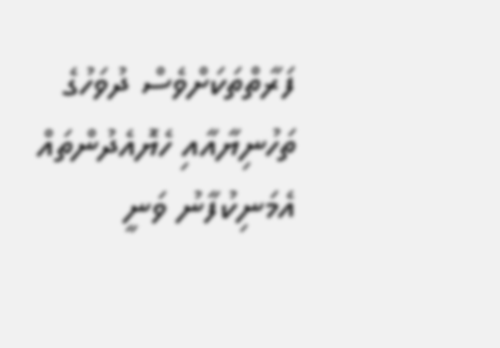ފަރާތްތަކަށްވެސް ދުވަހުގެ ތަހުނިޔާއާއި ހެޔޮއެދުންތައް އެމަނިކުފާނު ވަނީ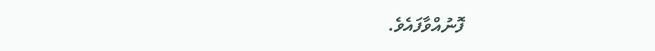ފޮނުއްވާފައެވެ.